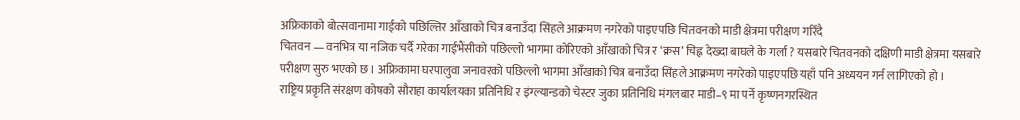अफ्रिकाको बोत्सवानामा गाईको पछिल्तिर आँखाको चित्र बनाउँदा सिंहले आक्रमण नगरेको पाइएपछि चितवनको माडी क्षेत्रमा परीक्षण गरिँदै
चितवन — वनभित्र या नजिक चर्दै गरेका गाईभैंसीको पछिल्लो भागमा कोरिएको आँखाको चित्र र ‘क्रस’ चिह्न देख्दा बाघले के गर्ला ? यसबारे चितवनको दक्षिणी माडी क्षेत्रमा यसबारे परीक्षण सुरु भएको छ । अफ्रिकामा घरपालुवा जनावरको पछिल्लो भागमा आँखाको चित्र बनाउँदा सिंहले आक्रमण नगरेको पाइएपछि यहाँ पनि अध्ययन गर्न लागिएको हो ।
राष्ट्रिय प्रकृति संरक्षण कोषको सौराहा कार्यालयका प्रतिनिधि र इंग्ल्यान्डको चेस्टर जुका प्रतिनिधि मंगलबार माडी–९ मा पर्ने कृष्णनगरस्थित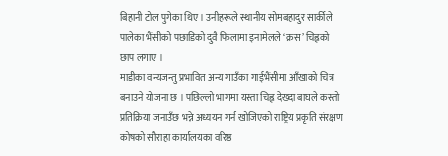बिहानी टोल पुगेका थिए । उनीहरूले स्थानीय सोमबहादुर सार्कीले पालेका भैंसीको पछाडिको दुवै फिलामा इनामेलले ‘क्रस’ चिह्नको छाप लगाए ।
माडीका वन्यजन्तु प्रभावित अन्य गाउँका गाईभैंसीमा आँखाको चित्र बनाउने योजना छ । पछिल्लो भागमा यस्ता चिह्न देख्दा बाघले कस्तो प्रतिक्रिया जनाउँछ भन्ने अध्ययन गर्न खोजिएको राष्ट्रिय प्रकृति संरक्षण कोषको सौराहा कार्यालयका वरिष्ठ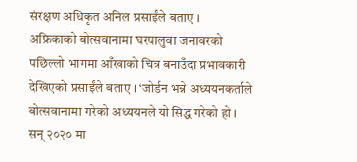संरक्षण अधिकृत अनिल प्रसाईंले बताए ।
अफ्रिकाको बोत्सवानामा घरपालुवा जनावरको पछिल्लो भागमा आँखाको चित्र बनाउँदा प्रभावकारी देखिएको प्रसाईंले बताए । ‘जोर्डन भन्ने अध्ययनकर्ताले बोत्सवानामा गरेको अध्ययनले यो सिद्ध गरेको हो । सन् २०२० मा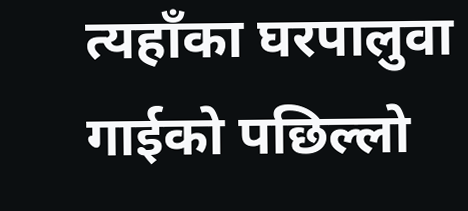त्यहाँका घरपालुवा गाईको पछिल्लो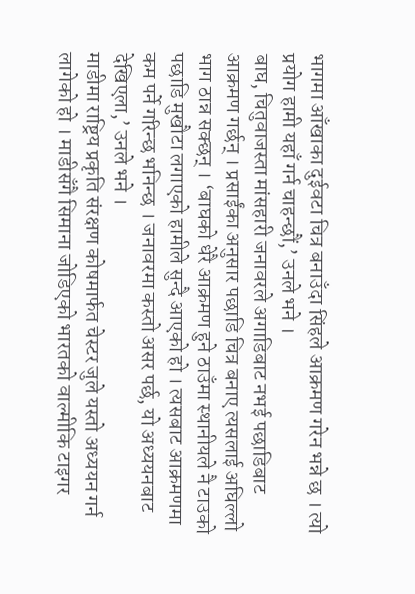भागमा आँखाका दुईवटा चित्र बनाउँदा सिंहले आक्रमण गरेन भन्ने छ । त्यो प्रयोग हामी यहाँ गर्न चाहन्छौं,’ उनले भने ।
बाघ, चितुवाजस्ता मांसहारी जनावरले अगाडिबाट नभई पछाडिबाट आक्रमण गर्छन् । प्रसाईंका अनुसार पछाडि चित्र बनाए त्यसलाई अघिल्लो भाग ठान्न सक्छन् । ‘बाघको धेरै आक्रमण हुने ठाउँमा स्थानीयले नै टाउको पछाडि मुखौटा लगाएको हामीले सुन्दै आएको हो । त्यसबाट आक्रमणमा कम पर्ने गरिन्छ भनिन्छ । जनावरमा कस्तो असर पर्छ, यो अध्ययनबाट देखिएला,’ उनले भने ।
माडीमा राष्ट्रिय प्रकृति संरक्षण कोषमार्फत चेस्टर जुले यस्तो अध्ययन गर्न लागेको हो । माडीसँगै सिमाना जोडिएको भारतको वाल्मीकि टाइगर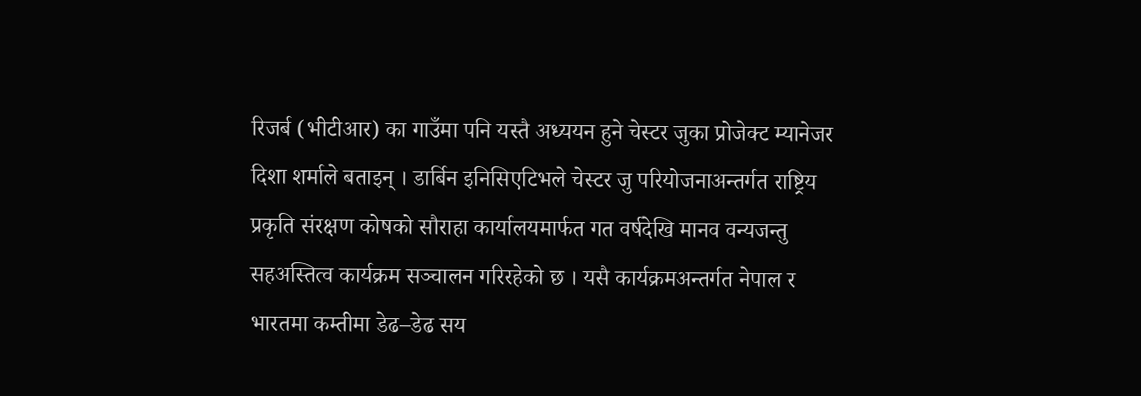रिजर्ब (भीटीआर) का गाउँमा पनि यस्तै अध्ययन हुने चेस्टर जुका प्रोजेक्ट म्यानेजर दिशा शर्माले बताइन् । डार्बिन इनिसिएटिभले चेस्टर जु परियोजनाअन्तर्गत राष्ट्रिय प्रकृति संरक्षण कोषको सौराहा कार्यालयमार्फत गत वर्षदेखि मानव वन्यजन्तु सहअस्तित्व कार्यक्रम सञ्चालन गरिरहेको छ । यसै कार्यक्रमअन्तर्गत नेपाल र भारतमा कम्तीमा डेढ–डेढ सय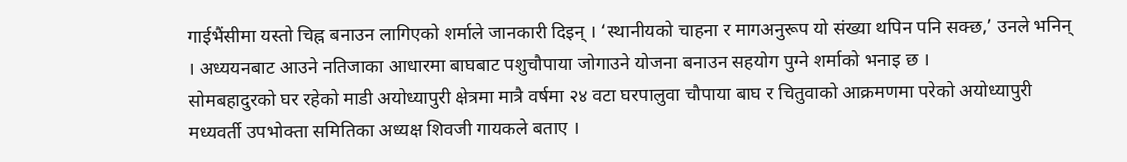गाईभैंसीमा यस्तो चिह्न बनाउन लागिएको शर्माले जानकारी दिइन् । ‘स्थानीयको चाहना र मागअनुरूप यो संख्या थपिन पनि सक्छ,’ उनले भनिन् । अध्ययनबाट आउने नतिजाका आधारमा बाघबाट पशुचौपाया जोगाउने योजना बनाउन सहयोग पुग्ने शर्माको भनाइ छ ।
सोमबहादुरको घर रहेको माडी अयोध्यापुरी क्षेत्रमा मात्रै वर्षमा २४ वटा घरपालुवा चौपाया बाघ र चितुवाको आक्रमणमा परेको अयोध्यापुरी मध्यवर्ती उपभोक्ता समितिका अध्यक्ष शिवजी गायकले बताए ।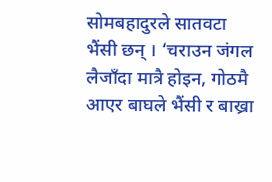सोमबहादुरले सातवटा भैंसी छन् । ‘चराउन जंगल लैजाँदा मात्रै होइन, गोठमै आएर बाघले भैंसी र बाख्रा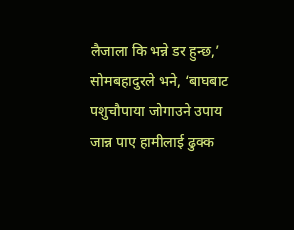लैजाला कि भन्ने डर हुन्छ,’ सोमबहादुरले भने, ‘बाघबाट पशुचौपाया जोगाउने उपाय जान्न पाए हामीलाई ढुक्क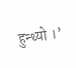हुन्थ्यो ।’